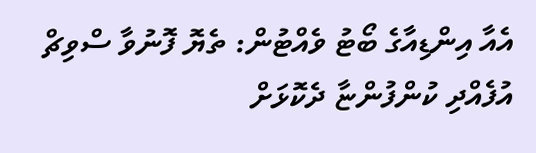އެއާ އިންޑިއާގެ ބޯޓު ވެއްޓުން: ތެޔޮ ފޮނުވާ ސްވިޗް އުފެއްދި ކުންފުންޏާ ދެކޮޅަށް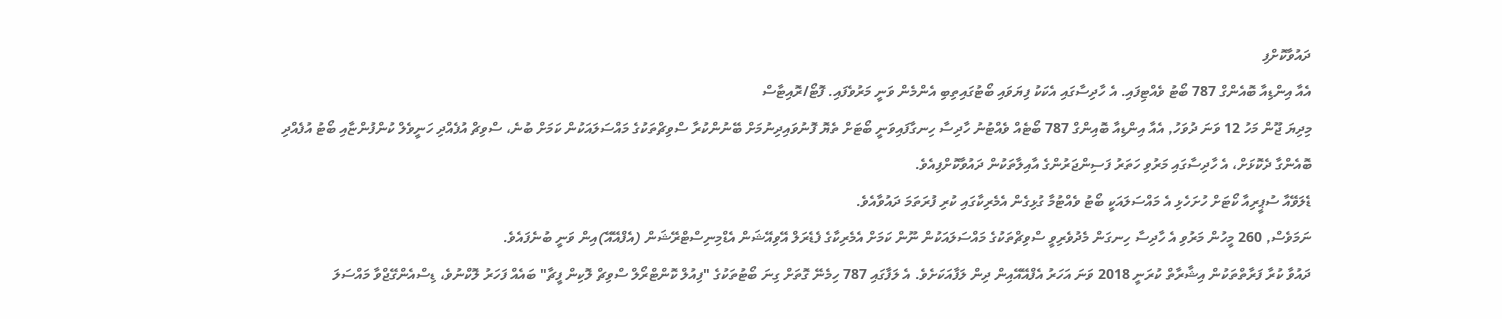ދައުވާކޮށްފި
އެއާ އިންޑިއާ ބޮއެންގް 787 ބޯޓު ވެއްޓިފައި. އެ ހާދިސާގައި އެކަކު ފިޔަވައި ބޯޓުގައިތިބި އެންމެން ވަނީ މަރުވެފައި. ފޮޓޯ/ރޮއިޓާސް
މިދިޔަ ޖޫން މަހު 12 ވަނަ ދުވަހު, އެއާ އިންޑިއާ ބޮއިންގް 787 ބޯޓެއް ވެއްޓުނު ހާދިސާ ހިނގާފައިވަނީ ބޯޓަށް ތެޔޮ ފޮނުވައިދިނުމަށް ބޭނުންކުރާ ސްވިޗްތަކުގެ މައްސަލައަކުން ކަމަށް ބުނެ، ސްވިޗް އުފެއްދި ހަނީވެލް ކުންފުންޏާއި ބޯޓު އުފެއްދި ބޮއެންގާ ދެކޮޅަށް، އެ ހާދިސާގައި މަރުވި ހަތަރު ފަސިންޖަރުންގެ އާއިލާތަކުން ދައުވާކޮށްފިއެވެ.
ޑެލަވޭއާ ސުޕީރިއާ ކޯޓަށް ހުށަހެޅި އެ މައްސަލައަކީ ބޯޓު ވެއްޓުމާ ގުޅިގެން އެމެރިކާގައި ކުރި ފުރަތަމަ ދައުވާއެވެ.
ނަމަވެސް, 260 މީހުން މަރުވި އެ ހާދިސާ ހިނގަން މެދުވެރިވީ ސްވިޗްތަކުގެ މައްސަލައަކުން ނޫން ކަމަށް އެމެރިކާގެ ފެޑެރަލް އޭވިއޭޝަން އެޑްމިނިސްޓްރޭޝަން (އެފްއޭއޭ)އިން ވަނީ ބުނެފައެވެ.
ދައުވާ ކުރާ ފަރާތްތަކުން އިޝާރާތް ކުރަނީ 2018 ވަނަ އަހަރު އެފްއޭއޭއިން ދިން ލަފާއަކަށެވެ. އެ ލަފާގައި 787 ހިމެނޭ ގޮތަށް ގިނަ ބޯޓުތަކުގެ "ފިއުލް ކޮންޓްރޯލް ސްވިޗް ލޮކިން ފީޗާ" ބައެއް ފަހަރު ލޮކްނުވެ، ޑިސްއެންގޭޖްވާ މައްސަލަ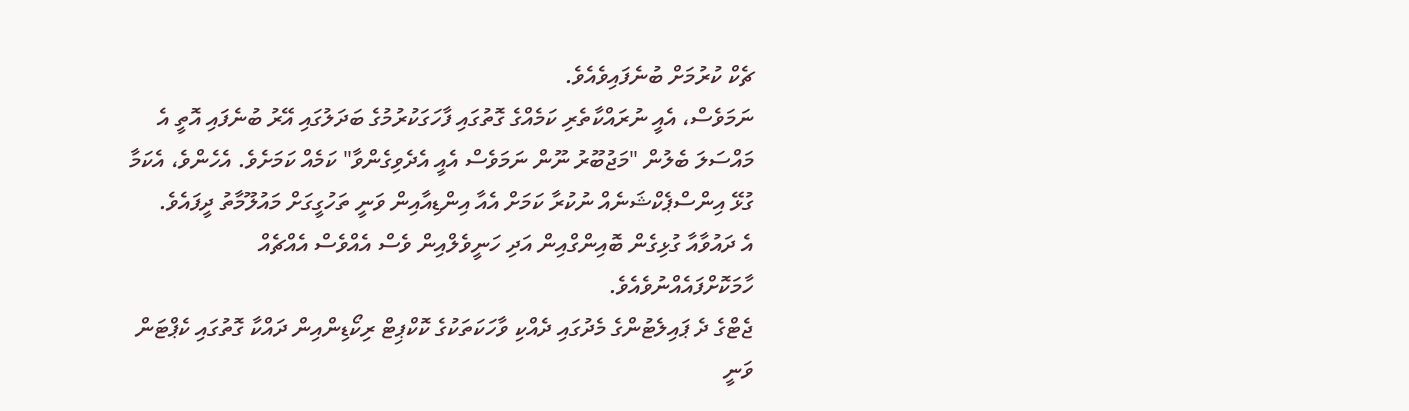ޗެކް ކުރުމަށް ބުނެފައިވެއެވެ.
ނަމަވެސް، އެއީ ނުރައްކާތެރި ކަމެއްގެ ގޮތުގައި ފާހަގަކުރުމުގެ ބަދަލުގައި އޭރު ބުނެފައި އޮތީ އެ މައްސަލަ ބެލުން "މަޖުބޫރު ނޫން ނަމަވެސް އެއީ އެދެވިގެންވާ" ކަމެއް ކަމަށެވެ. އެހެންވެ، އެކަމާ ގުޅޭ އިންސްޕެކްޝަނެއް ނުކުރާ ކަމަށް އެއާ އިންޑިއާއިން ވަނީ ތަހުގީގަށް މައުލޫމާތު ދީފައެވެ.
އެ ދައުވާއާ ގުޅިގެން ބޮއިންގްއިން އަދި ހަނީވެލްއިން ވެސް އެއްވެސް އެއްޗެއް ހާމަކޮށްފައެއްނުވެއެވެ.
ޖެޓްގެ ދެ ޕައިލެޓުންގެ މެދުގައި ދެއްކި ވާހަކަތަކުގެ ކޮކްޕިޓް ރިކޯޑިންއިން ދައްކާ ގޮތުގައި ކެޕްޓަން ވަނީ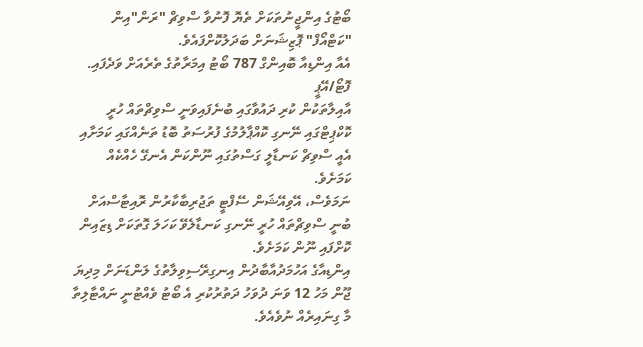ބޯޓުގެ އިންޖީނުތަކަށް ތެޔޮ ފޮނުވާ ސްވިޗް "ރަން"އިން "ކަޓްއޯފް" ޕޮޒިޝަނަށް ބަދަލުކޮށްފައެވެ.
އެއާ އިންޑިއާ ބޮއިންގް 787 ބޯޓު އިމަރާތުގެ ތެރެއަށް ވަދެފައި. ފޮޓޯ/އޭޕީ
އާއިލާތަކުން ކުރި ދައުވާގައި ބުނެފައިވަނީ ސްވިޗްތައް ހުރީ ކޮކްޕިޓްގައި ނޭނގި ކޮއްޕާލުމުގެ ފުރުސަތު ބޮޑު ތަނެއްގައި ކަމަށާއި އެއީ ސްވިޗް ކަނޑާލީ ގަސްތުގައި ނޫންކަން އެނގޭ ހެއްކެއް ކަމަށެވެ.
ނަމަވެސް، އޭވިއޭޝަން ސޭފްޓީ ތަޖުރިބާކާރުން ރޮއިޓާސްއަށް ބުނީ ސްވިޗްތައް ހުރީ ނޭނގި ކަނޑާލެވޭ ކަހަލަ ގޮތަކަށް ޑިޒައިން ކޮށްފައި ނޫން ކަމަށެވެ.
އިންޑިއާގެ އަހުމަދުއާބާދުން އިނގިރޭސިވިލާތުގެ ލަންޑަނަށް މިދިޔަ ޖޫން މަހު 12 ވަނަ ދުވަހު ދަތުރުކުރި އެ ބޯޓު ވެއްޓުނީ ނައްޓާލިތާ މާ ގިނައިރެއް ނުވެއެވެ.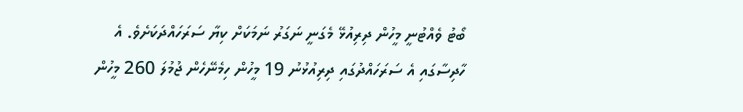ބޯޓު ވެއްޓުނީ މީހުން ދިރިއުޅޭ މެގަނީ ނަގަރު ނަމަކަށް ކިޔާ ސަރަހައްދަކަށެވެ. އެ ހާދިސާގައި އެ ސަރަހައްދުގައި ދިރިއުޅުނު 19 މީހުން ހިމެނޭހެން ޖުމުލަ 260 މީހުން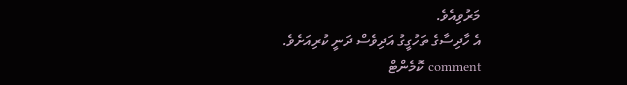މަރުވިއެވެ.
އެ ހާދިސާގެ ތަހުގީގު އަދިވެސް ދަނީ ކުރިއަށެވެ.
comment ކޮމެންޓް